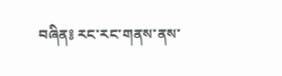བཞིན༔ རང་རང་གནས་ནས་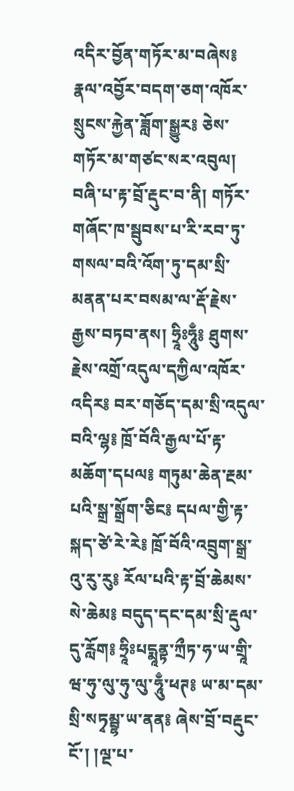འདིར་བྱོན་གཏོར་མ་བཞེས༔ རྣལ་འབྱོར་བདག་ཅག་འཁོར་སྲུངས་རྐྱེན་ཟློག་སྒྱུར༔ ཅེས་གཏོར་མ་གཙང་སར་འབུལ། བཞི་པ་རྟ་བྲོ་རྡུང་བ་ནི། གཏོར་གཞོང་ཁ་སྦུབས་པ་རི་རབ་ཏུ་གསལ་བའི་འོག་ཏུ་དམ་སྲི་མནན་པར་བསམ་ལ་རྡོ་རྗེས་རྒྱས་བཏབ་ནས། ཧྲཱིཿཧཱུྃ༔ ཐུགས་རྗེས་འགྲོ་འདུལ་དཀྱིལ་འཁོར་འདིར༔ བར་གཅོད་དམ་སྲི་འདུལ་བའི་ལྷ༔ ཁྲོ་བོའི་རྒྱལ་པོ་རྟ་མཆོག་དཔལ༔ གཏུམ་ཆེན་རྔམ་པའི་སྒྲ་སྒྲོག་ཅིང༔ དཔལ་གྱི་རྟ་སྐད་ཙེ་རེ་རེ༔ ཁྲོ་བོའི་འབྲུག་སྒྲ་འུ་རུ་རུ༔ རོལ་པའི་རྟ་བྲོ་ཆེམས་སེ་ཆེམ༔ བདུད་དང་དམ་སྲི་རྡུལ་དུ་རློག༔ ཧྲཱིཿཔདྨཱནྟ་ཀྲྀཏ་ཧ་ཡ་གྲཱི་ཝ་ཧུ་ལུ་ཧུ་ལུ་ཧཱུྃ་ཕཊ༔ ཡ་མ་དམ་སྲི་སཏྭམྦྷ་ཡ་ནན༔ ཞེས་བྲོ་བརྡུང་ངོ་། །ལྔ་པ་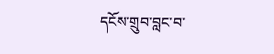དངོས་གྲུབ་བླང་བ་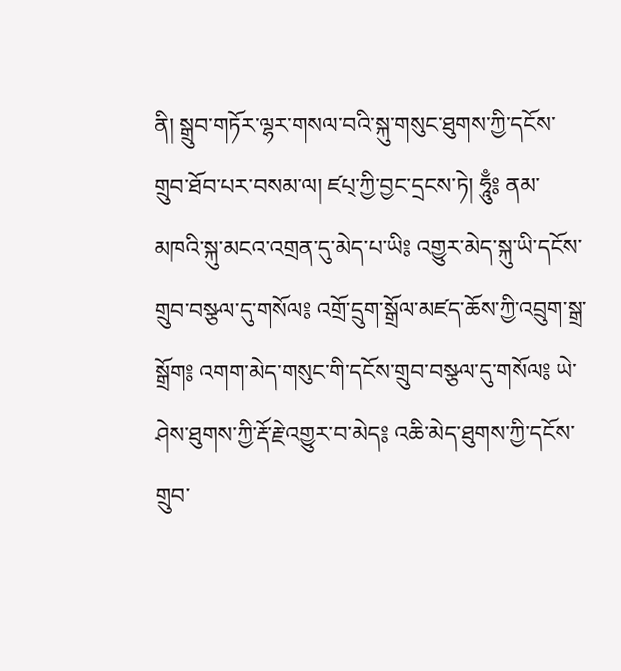ནི། སྒྲུབ་གཏོར་ལྷར་གསལ་བའི་སྐུ་གསུང་ཐུགས་ཀྱི་དངོས་གྲུབ་ཐོབ་པར་བསམ་ལ། ཛཔ྄་ཀྱི་བྱང་དྲངས་ཏེ། ཧཱུྃ༔ ནམ་མཁའི་སྐུ་མངའ་འགྲན་དུ་མེད་པ་ཡི༔ འགྱུར་མེད་སྐུ་ཡི་དངོས་གྲུབ་བསྩལ་དུ་གསོལ༔ འགྲོ་དྲུག་སྒྲོལ་མཛད་ཆོས་ཀྱི་འབྲུག་སྒྲ་སྒྲོག༔ འགག་མེད་གསུང་གི་དངོས་གྲུབ་བསྩལ་དུ་གསོལ༔ ཡེ་ཤེས་ཐུགས་ཀྱི་རྡོ་རྗེ་འགྱུར་བ་མེད༔ འཆི་མེད་ཐུགས་ཀྱི་དངོས་གྲུབ་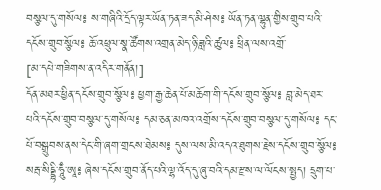བསྩལ་དུ་གསོལ༔ ས་གཞིའི་དྲོད་ལྟར་ཡོན་ཏན་ཟད་མི་ཤེས༔ ཡོན་ཏན་ལྷུན་གྱིས་གྲུབ་པའི་དངོས་གྲུབ་སྩོལ༔ ཆོ་འཕྲུལ་སྣ་ཚོགས་འགྲན་མེད་ཉི་ཟླའི་ཚུལ༔ ཕྲིན་ལས་འགྲོ་
[མ་དཔེ་གཟིགས་ན་འདིར་གནོན།]
དོན་མཐར་ཕྱིན་དངོས་གྲུབ་སྩོལ༔ ཕྱག་རྒྱ་ཆེན་པོ་མཆོག་གི་དངོས་གྲུབ་སྩོལ༔ བླ་མེད་ཐར་པའི་དངོས་གྲུབ་བསྩལ་དུ་གསོལ༔ དམ་ཅན་མཁའ་འགྲོས་དངོས་གྲུབ་བསྩལ་དུ་གསོལ༔ དང་པོ་བསྒྲུབས་ནས་དེང་གི་ཞག་གྲངས་ཐེམས༔ དུས་ལས་མི་འདའ་ཐུགས་རྗེས་དངོས་གྲུབ་སྩོལ༔ སརྦ་སིདྡྷི་ཧཱུྃ་ཨཱ༔ ཞེས་དངོས་གྲུབ་ནོད་པའི་ལྷ་འོད་དུ་ཞུ་བའི་དམ་རྫས་ལ་ལོངས་སྤྱད། དྲུག་པ་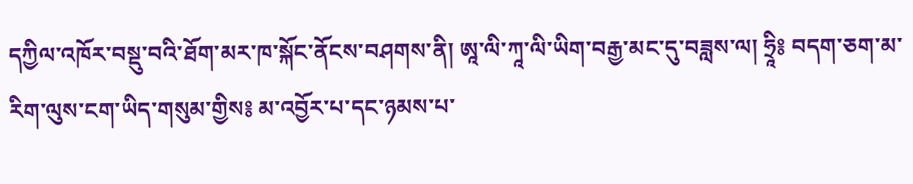དཀྱིལ་འཁོར་བསྡུ་བའི་ཐོག་མར་ཁ་སྐོང་ནོངས་བཤགས་ནི། ཨཱ་ལི་ཀཱ་ལི་ཡིག་བརྒྱ་མང་དུ་བཟླས་ལ། ཧྲཱི༔ བདག་ཅག་མ་རིག་ལུས་ངག་ཡིད་གསུམ་གྱིས༔ མ་འབྱོར་པ་དང་ཉམས་པ་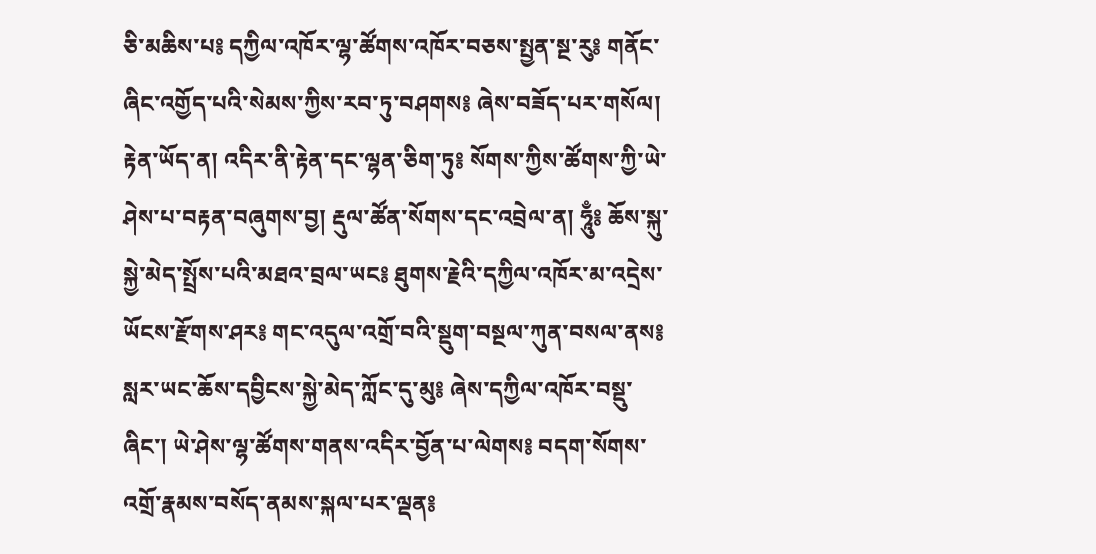ཅི་མཆིས་པ༔ དཀྱིལ་འཁོར་ལྷ་ཚོགས་འཁོར་བཅས་སྤྱན་སྔ་རུ༔ གནོང་ཞིང་འགྱོད་པའི་སེམས་ཀྱིས་རབ་ཏུ་བཤགས༔ ཞེས་བཟོད་པར་གསོལ། རྟེན་ཡོད་ན། འདིར་ནི་རྟེན་དང་ལྷན་ཅིག་ཏུ༔ སོགས་ཀྱིས་ཚོགས་ཀྱི་ཡེ་ཤེས་པ་བརྟན་བཞུགས་བྱ། རྡུལ་ཚོན་སོགས་དང་འབྲེལ་ན། ཧཱུྃ༔ ཆོས་སྐུ་སྐྱེ་མེད་སྤྲོས་པའི་མཐའ་བྲལ་ཡང༔ ཐུགས་རྗེའི་དཀྱིལ་འཁོར་མ་འདྲེས་ཡོངས་རྫོགས་ཤར༔ གང་འདུལ་འགྲོ་བའི་སྡུག་བསྔལ་ཀུན་བསལ་ནས༔ སླར་ཡང་ཆོས་དབྱིངས་སྐྱེ་མེད་ཀློང་དུ་མུ༔ ཞེས་དཀྱིལ་འཁོར་བསྡུ་ཞིང་། ཡེ་ཤེས་ལྷ་ཚོགས་གནས་འདིར་བྱོན་པ་ལེགས༔ བདག་སོགས་འགྲོ་རྣམས་བསོད་ནམས་སྐལ་པར་ལྡན༔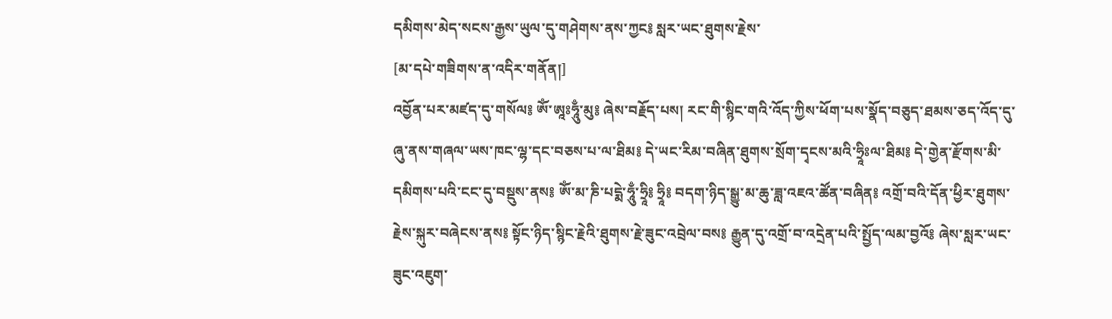དམིགས་མེད་སངས་རྒྱས་ཡུལ་དུ་གཤེགས་ནས་ཀྱང༔ སླར་ཡང་ཐུགས་རྗེས་
[མ་དཔེ་གཟིགས་ན་འདིར་གནོན།]
འབྱོན་པར་མཛད་དུ་གསོལ༔ ཨོཾ་ཨཱཿཧཱུྃ་མུ༔ ཞེས་བརྗོད་པས། རང་གི་སྙིང་གའི་འོད་ཀྱིས་ཕོག་པས་སྣོད་བཅུད་ཐམས་ཅད་འོད་དུ་ཞུ་ནས་གཞལ་ཡས་ཁང་ལྷ་དང་བཅས་པ་ལ་ཐིམ༔ དེ་ཡང་རིམ་བཞིན་ཐུགས་སྲོག་དྭངས་མའི་ཧྲཱིཿལ་ཐིམ༔ དེ་གྱེན་རྫོགས་མི་དམིགས་པའི་ངང་དུ་བསྡུས་ནས༔ ཨོཾ་མ་ཎི་པདྨེ་ཧཱུྃ་ཧྲཱི༔ ཧྲཱི༔ བདག་ཉིད་སྒྱུ་མ་ཆུ་ཟླ་འཇའ་ཚོན་བཞིན༔ འགྲོ་བའི་དོན་ཕྱིར་ཐུགས་རྗེས་སྐུར་བཞེངས་ནས༔ སྟོང་ཉིད་སྙིང་རྗེའི་ཐུགས་རྗེ་ཟུང་འབྲེལ་བས༔ རྒྱུན་དུ་འགྲོ་བ་འདྲེན་པའི་སྤྱོད་ལམ་བྱའོ༔ ཞེས་སླར་ཡང་ཟུང་འཇུག་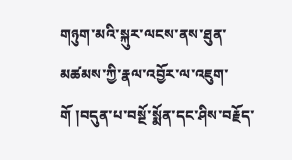གཉུག་མའི་སྐུར་ལངས་ནས་ཐུན་མཚམས་ཀྱི་རྣལ་འབྱོར་ལ་འཇུག་གོ །བདུན་པ་བསྔོ་སྨོན་དང་ཤིས་བརྗོད་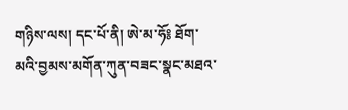གཉིས་ལས། དང་པོ་ནི། ཨེ་མ་ཧོ༔ ཐོག་མའི་བྱམས་མགོན་ཀུན་བཟང་སྣང་མཐའ་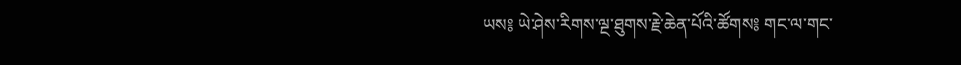ཡས༔ ཡེ་ཤེས་རིགས་ལྔ་ཐུགས་རྗེ་ཆེན་པོའི་ཚོགས༔ གང་ལ་གང་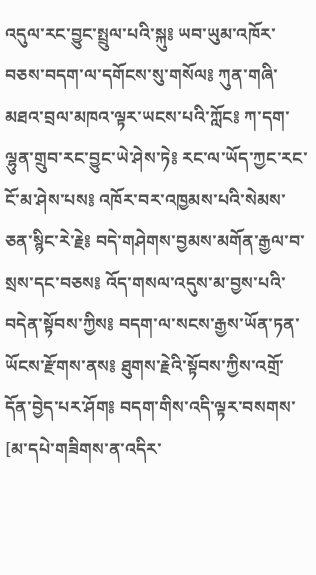འདུལ་རང་བྱུང་སྤྲུལ་པའི་སྐུ༔ ཡབ་ཡུམ་འཁོར་བཅས་བདག་ལ་དགོངས་སུ་གསོལ༔ ཀུན་གཞི་མཐའ་བྲལ་མཁའ་ལྟར་ཡངས་པའི་ཀློང༔ ཀ་དག་ལྷུན་གྲུབ་རང་བྱུང་ཡེ་ཤེས་ཏེ༔ རང་ལ་ཡོད་ཀྱང་རང་ངོ་མ་ཤེས་པས༔ འཁོར་བར་འཁྱམས་པའི་སེམས་ཅན་སྙིང་རེ་རྗེ༔ བདེ་གཤེགས་བྱམས་མགོན་རྒྱལ་བ་སྲས་དང་བཅས༔ འོད་གསལ་འདུས་མ་བྱས་པའི་བདེན་སྟོབས་ཀྱིས༔ བདག་ལ་སངས་རྒྱས་ཡོན་ཏན་ཡོངས་རྫོགས་ནས༔ ཐུགས་རྗེའི་སྟོབས་ཀྱིས་འགྲོ་དོན་བྱེད་པར་ཤོག༔ བདག་གིས་འདི་ལྟར་བསགས་
[མ་དཔེ་གཟིགས་ན་འདིར་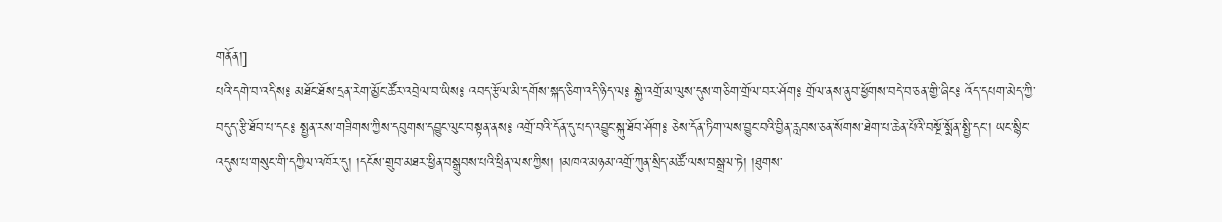གནོན།]
པའི་དགེ་བ་འདིས༔ མཐོང་ཐོས་དྲན་རེག་མྱོང་ཚོར་འབྲེལ་བ་ཡིས༔ འབད་རྩོལ་མི་དགོས་སྐད་ཅིག་འདི་ཉིད་ལ༔ སྐྱེ་འགྲོ་མ་ལུས་དུས་གཅིག་གྲོལ་བར་ཤོག༔ གྲོལ་ནས་ནུབ་ཕྱོགས་བདེ་བ་ཅན་གྱི་ཞིང༔ འོད་དཔག་མེད་ཀྱི་བདུད་རྩི་ཐོབ་པ་དང༔ སྤྱན་རས་གཟིགས་ཀྱིས་དབུགས་དབྱུང་ལུང་བསྟན་ནས༔ འགྲོ་བའི་དོན་དུ་པད་འབྱུང་སྐུ་ཐོབ་ཤོག༔ ཅེས་དོན་ཏིག་ལས་བྱུང་བའི་བྱིན་རླབས་ཅན་སོགས་ཐེག་པ་ཆེན་པོའི་བསྔོ་སྨོན་སྤྱི་དང་། ཡང་སྙིང་འདུས་པ་གསུང་གི་དཀྱིལ་འཁོར་དུ། །དངོས་གྲུབ་མཐར་ཕྱིན་བསྒྲུབས་པའི་ཕྲིན་ལས་ཀྱིས། །མཁའ་མཉམ་འགྲོ་ཀུན་སྲིད་མཚོ་ལས་བསྒྲལ་ཏེ། །ཐུགས་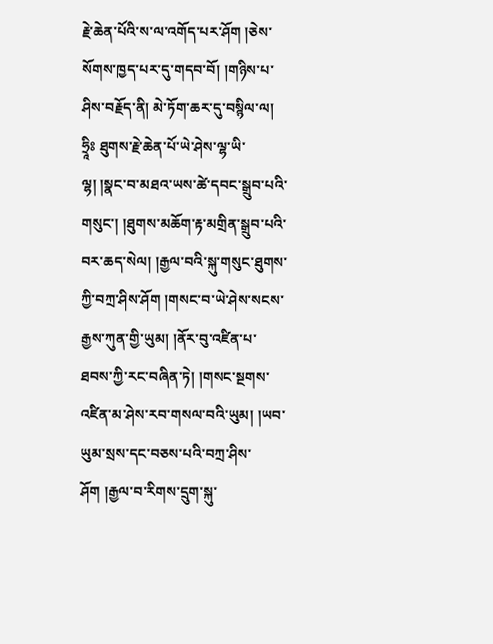རྗེ་ཆེན་པོའི་ས་ལ་འགོད་པར་ཤོག །ཅེས་སོགས་ཁྱད་པར་དུ་གདབ་བོ། །གཉིས་པ་ཤིས་བརྗོད་ནི། མེ་ཏོག་ཆར་དུ་བསྙིལ་ལ། ཧྲཱིཿ ཐུགས་རྗེ་ཆེན་པོ་ཡེ་ཤེས་ལྷ་ཡི་ལྷ། །སྣང་བ་མཐའ་ཡས་ཚེ་དབང་སྒྲུབ་པའི་གསུང་། །ཐུགས་མཆོག་རྟ་མགྲིན་སྒྲུབ་པའི་བར་ཆད་སེལ། །རྒྱལ་བའི་སྐུ་གསུང་ཐུགས་ཀྱི་བཀྲ་ཤིས་ཤོག །གསང་བ་ཡེ་ཤེས་སངས་རྒྱས་ཀུན་གྱི་ཡུམ། །ནོར་བུ་འཛིན་པ་ཐབས་ཀྱི་རང་བཞིན་ཏེ། །གསང་སྔགས་འཛིན་མ་ཤེས་རབ་གསལ་བའི་ཡུམ། །ཡབ་ཡུམ་སྲས་དང་བཅས་པའི་བཀྲ་ཤིས་ཤོག །རྒྱལ་བ་རིགས་དྲུག་སྐུ་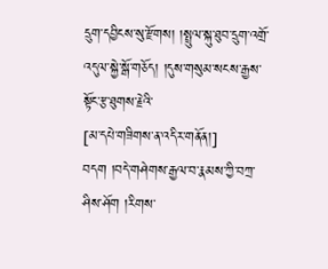དྲུག་དབྱིངས་སུ་རྫོགས། །སྤྲུལ་སྐུ་ཐུབ་དྲུག་འགྲོ་འདུལ་སྐྱེ་སྒོ་གཅོད། །དུས་གསུམ་སངས་རྒྱས་སྟོང་རྩ་ཐུགས་རྗེའི་
[མ་དཔེ་གཟིགས་ན་འདིར་གནོན།]
བདག །བདེ་གཤེགས་རྒྱལ་བ་རྣམས་ཀྱི་བཀྲ་ཤིས་ཤོག །རིགས་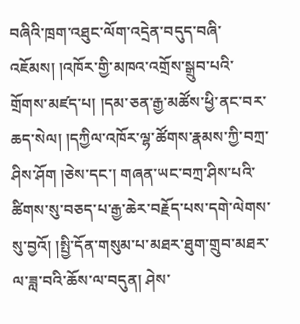བཞིའི་ཁྲག་འཐུང་ལོག་འདྲེན་བདུད་བཞི་འཇོམས། །འཁོར་གྱི་མཁའ་འགྲོས་སྒྲུབ་པའི་གྲོགས་མཛད་པ། །དམ་ཅན་རྒྱ་མཚོས་ཕྱི་ནང་བར་ཆད་སེལ། །དཀྱིལ་འཁོར་ལྷ་ཚོགས་རྣམས་ཀྱི་བཀྲ་ཤིས་ཤོག །ཅེས་དང་། གཞན་ཡང་བཀྲ་ཤིས་པའི་ཚིགས་སུ་བཅད་པ་རྒྱ་ཆེར་བརྗོད་པས་དགེ་ལེགས་སུ་བྱའོ། །སྤྱི་དོན་གསུམ་པ་མཐར་ཐུག་གྲུབ་མཐར་ལ་ཟླ་བའི་ཆོས་ལ་བདུན། ཤེས་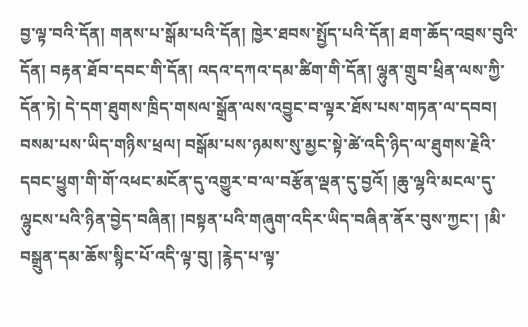བྱ་ལྟ་བའི་དོན། གནས་པ་སྒོམ་པའི་དོན། ཁྱེར་ཐབས་སྤྱོད་པའི་དོན། ཐག་ཆོད་འབྲས་བུའི་དོན། བརྟན་ཐོབ་དབང་གི་དོན། འདའ་དཀའ་དམ་ཚིག་གི་དོན། ལྷུན་གྲུབ་ཕྲིན་ལས་ཀྱི་དོན་ཏེ། དེ་དག་ཐུགས་ཁྲིད་གསལ་སྒྲོན་ལས་འབྱུང་བ་ལྟར་ཐོས་པས་གཏན་ལ་དབབ། བསམ་པས་ཡིད་གཉིས་ཕྲལ། བསྒོམ་པས་ཉམས་སུ་མྱང་སྟེ་ཚེ་འདི་ཉིད་ལ་ཐུགས་རྗེའི་དབང་ཕྱུག་གི་གོ་འཕང་མངོན་དུ་འགྱུར་བ་ལ་བརྩོན་ལྡན་དུ་བྱའོ། །ཆུ་ལྷའི་མངལ་དུ་ལྷུངས་པའི་ཉིན་བྱེད་བཞིན། །བསྟན་པའི་གཞུག་འདིར་ཡིད་བཞིན་ནོར་བུས་ཀྱང་། །མི་བསྒྲུན་དམ་ཆོས་སྙིང་པོ་འདི་ལྟ་བུ། །རྙེད་པ་ལྟ་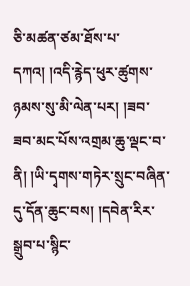ཅི་མཚན་ཙམ་ཐོས་པ་དཀའ། །འདི་རྙེད་ཕུར་ཚུགས་ཉམས་སུ་མི་ལེན་པར། །ཟབ་ཟབ་མང་པོས་འགྲམ་ཆུ་ལྡང་བ་ནི། །ཡི་དྭགས་གཏེར་སྲུང་བཞིན་དུ་དོན་ཆུང་བས། །དབེན་རིར་སྒྲུབ་པ་སྙིང་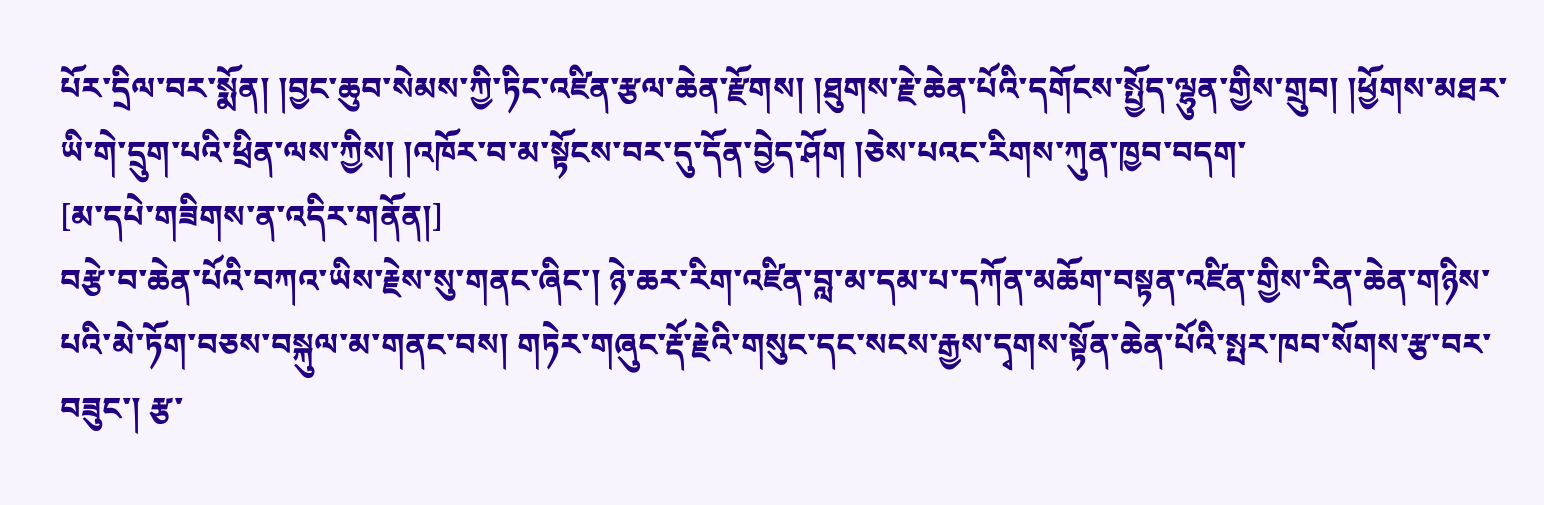པོར་དྲིལ་བར་སྨོན། །བྱང་ཆུབ་སེམས་ཀྱི་ཏིང་འཛིན་རྩལ་ཆེན་རྫོགས། །ཐུགས་རྗེ་ཆེན་པོའི་དགོངས་སྤྱོད་ལྷུན་གྱིས་གྲུབ། །ཕྱོགས་མཐར་ཡི་གེ་དྲུག་པའི་ཕྲིན་ལས་ཀྱིས། །འཁོར་བ་མ་སྟོངས་བར་དུ་དོན་བྱེད་ཤོག །ཅེས་པའང་རིགས་ཀུན་ཁྱབ་བདག་
[མ་དཔེ་གཟིགས་ན་འདིར་གནོན།]
བརྩེ་བ་ཆེན་པོའི་བཀའ་ཡིས་རྗེས་སུ་གནང་ཞིང་། ཉེ་ཆར་རིག་འཛིན་བླ་མ་དམ་པ་དཀོན་མཆོག་བསྟན་འཛིན་གྱིས་རིན་ཆེན་གཉིས་པའི་མེ་ཏོག་བཅས་བསྐུལ་མ་གནང་བས། གཏེར་གཞུང་རྡོ་རྗེའི་གསུང་དང་སངས་རྒྱས་དྭགས་སྟོན་ཆེན་པོའི་སྤར་ཁབ་སོགས་རྩ་བར་བཟུང་། རྩ་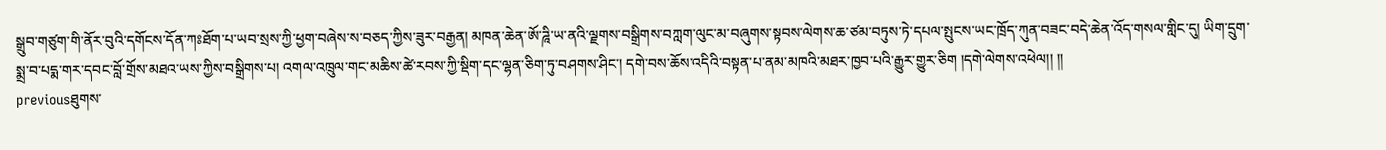སྒྲུབ་གཙུག་གི་ནོར་བུའི་དགོངས་དོན་ཀཿཐོག་པ་ཡབ་སྲས་ཀྱི་ཕྱག་བཞེས་ས་བཅད་ཀྱིས་ཟུར་བརྒྱན། མཁན་ཆེན་ཨོ་ཌཱི་ཡ་ནའི་ལྗགས་བསྒྲིགས་བཀླག་ལུང་མ་བཞུགས་སྟབས་ལེགས་ཆ་ཙམ་བཏུས་ཏེ་དཔལ་སྤུངས་ཡང་ཁྲོད་ཀུན་བཟང་བདེ་ཆེན་འོད་གསལ་གླིང་དུ། ཡིག་དྲུག་སྨྲ་བ་པདྨ་གར་དབང་བློ་གྲོས་མཐའ་ཡས་ཀྱིས་བསྒྲིགས་པ། འགལ་འཁྲུལ་གང་མཆིས་ཚེ་རབས་ཀྱི་སྡིག་དང་ལྷན་ཅིག་ཏུ་བཤགས་ཤིང་། དགེ་བས་ཆོས་འདིའི་བསྟན་པ་ནམ་མཁའི་མཐར་ཁྱབ་པའི་རྒྱུར་གྱུར་ཅིག །དགེ་ལེགས་འཕེལ།། །།
previousཐུགས་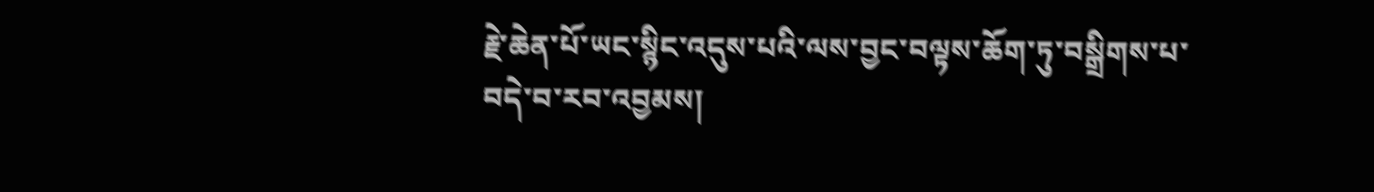རྗེ་ཆེན་པོ་ཡང་སྙིང་འདུས་པའི་ལས་བྱང་བལྟས་ཆོག་ཏུ་བསྒྲིགས་པ་བདེ་བ་རབ་འབྱམས།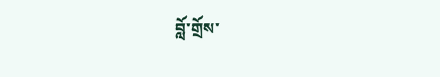བློ་གྲོས་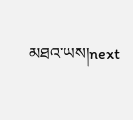མཐའ་ཡས།next